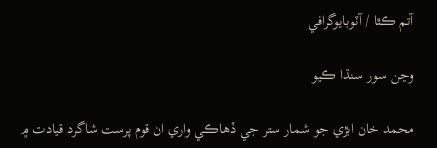آتم ڪٿا / آٽوبايوگرافي

وڃن سور سنڌا ڪيو

محمد خان ابڙي جو شمار ستر جي ڏهاڪي واري ان قوم پرست شاگرد قيادت ۾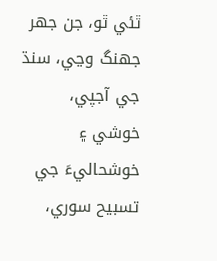ٿئي ٿو، جن جهر جهنگ وڃي، سنڌ جي آجپي، خوشي ۽ خوشحاليءَ جي تسبيح سوري،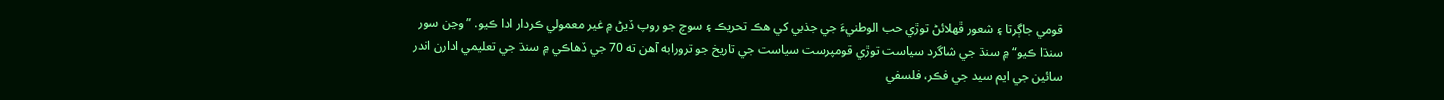قومي جاڳرتا ۽ شعور ڦهلائڻ توڙي حب الوطنيءَ جي جذبي کي هڪ تحريڪ ۽ سوچ جو روپ ڏيڻ ۾ غير معمولي ڪردار ادا ڪيو. ”وڃن سور سنڌا ڪيو“ ۾ سنڌ جي شاگرد سياست توڙي قومپرست سياست جي تاريخ جو ترورابه آهن ته 70 جي ڏهاڪي ۾ سنڌ جي تعليمي ادارن اندر سائين جي ايم سيد جي فڪر، فلسفي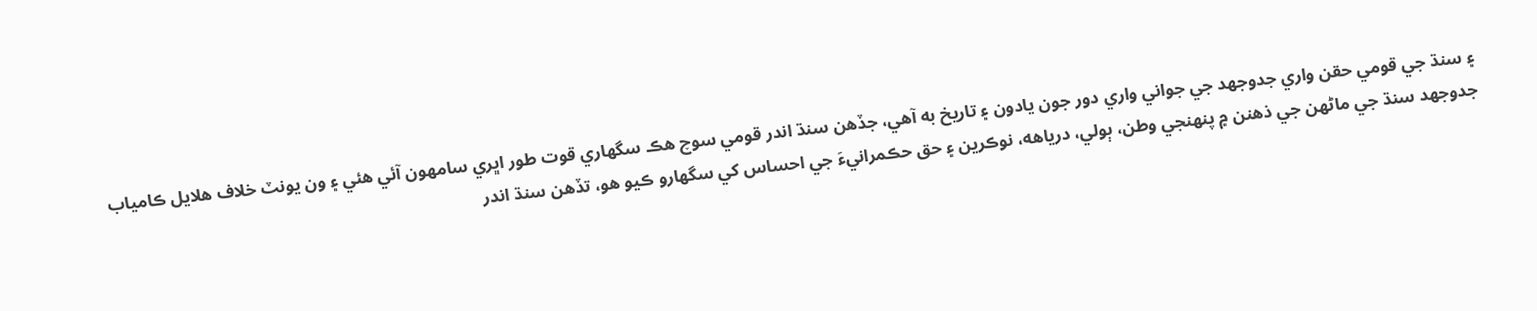۽ سنڌ جي قومي حقن واري جدوجهد جي جواني واري دور جون يادون ۽ تاريخ به آهي، جڏهن سنڌ اندر قومي سوچ هڪ سگهاري قوت طور اڀري سامهون آئي هئي ۽ ون يونٽ خلاف هلايل ڪامياب جدوجهد سنڌ جي ماڻهن جي ذهنن ۾ پنهنجي وطن، ٻولي، درياهه، نوڪرين ۽ حق حڪمرانيءَ جي احساس کي سگهارو ڪيو هو، تڏهن سنڌ اندر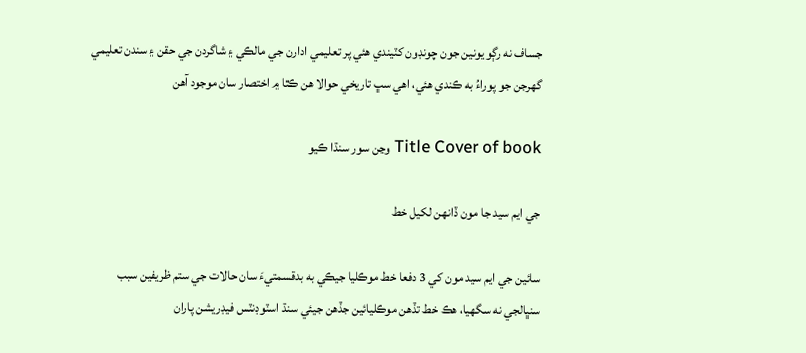جساف نه رڳو يونين جون چونڊون کٽيندي هئي پر تعليمي ادارن جي مالڪي ۽ شاگردن جي حقن ۽ سندن تعليمي گهرجن جو پوراءُ به ڪندي هئي، اهي سڀ تاريخي حوالا هن ڪٿا ۾ اختصار سان موجود آهن

Title Cover of book وڃن سور سنڌا ڪيو

جي ايم سيد جا مون ڏانهن لکيل خط

سائين جي ايم سيد مون کي 3 دفعا خط موڪليا جيڪي به بدقسمتيءَ سان حالات جي ستم ظريفين سبب سنڀالجي نه سگهيا، هڪ خط تڏهن موڪليائين جڏهن جيئي سنڌ اسٽوڊنٽس فيڊريشن پاران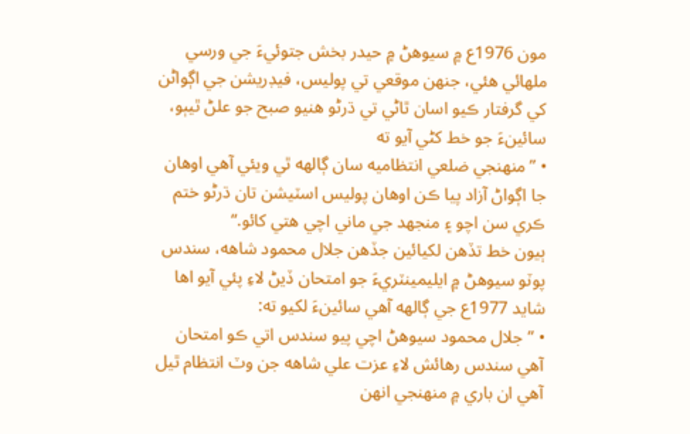مون 1976ع ۾ سيوهڻ ۾ حيدر بخش جتوئيءَ جي ورسي ملهائي هئي، جنهن موقعي تي پوليس، فيڊريشن جي اڳواڻن کي گرفتار ڪيو اسان ٿاڻي تي ڌرڻو هنيو صبح جو علڻ ٿيٻو، سائينءَ جو خط کڻي آيو ته
• ”منهنجي ضلعي انتظاميه سان ڳالهه ٿي ويئي آهي اوهان جا اڳواڻ آزاد پيا ڪن اوهان پوليس اسٽيشن تان ڌرڻو ختم ڪري سن اچو ۽ منجهد جي ماني اچي هتي کائو.“
ٻيون خط تڏهن لکيائين جڏهن جلال محمود شاهه، سندس پوٽو سيوهڻ ۾ ايليمينٽريءَ جو امتحان ڏيڻ لاءِ پئي آيو اها شايد 1977ع جي ڳالهه آهي سائينءَ لکيو ته:
• ”جلال محمود سيوهڻ اچي پيو سندس اتي ڪو امتحان آهي سندس رهائش لاءِ عزت علي شاهه جن وٽ انتظام ٿيل آهي ان باري ۾ منهنجي انهن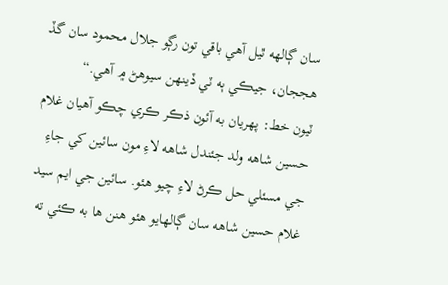سان ڳالهه ٿيل آهي باقي تون رڳو جلال محمود سان گڏ هججان، جيڪي ٻه ٽي ڏينهن سيوهڻ ۾ آهي.“
ٽيون خط: پهريان به آئون ذڪر ڪري چڪو آهيان غلام حسين شاهه ولد جئندل شاهه لاءِ مون سائين کي جاءِ جي مسئلي حل ڪرڻ لاءِ چيو هئو. سائين جي ايم سيد غلام حسين شاهه سان ڳالهايو هئو هنن ها به ڪئي ته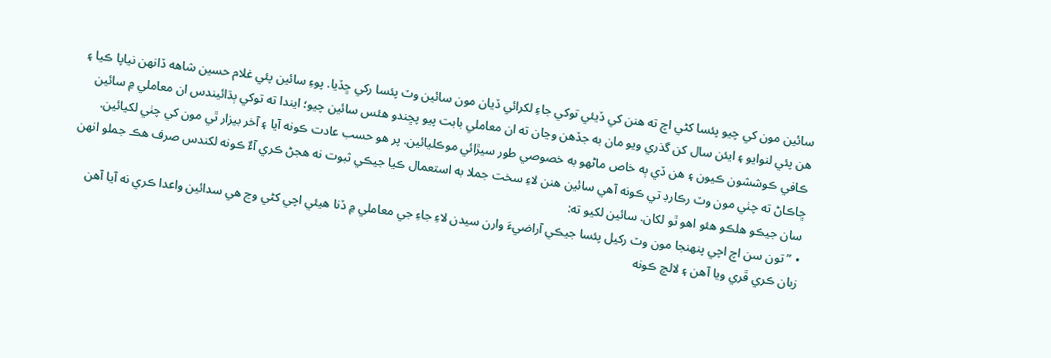سائين مون کي چيو پئسا کڻي اچ ته هنن کي ڏيئي توکي جاءِ لکرائي ڏيان مون سائين وٽ پئسا رکي ڇڏيا. پوءِ سائين پئي غلام حسين شاهه ڏانهن نياپا ڪيا ۽ هن پئي لنوايو ۽ ايئن سال کن گذري ويو مان به جڏهن وڃان ته ان معاملي بابت پيو پڇندو هئس سائين چيو؛ ايندا ته توکي ٻڌائيندس ان معاملي ۾ سائين ڪافي ڪوششون ڪيون ۽ هن ڏي ٻه خاص ماڻهو به خصوصي طور سيڙائي موڪليائين. پر هو حسب عادت ڪونه آيا ۽ آخر بيزار ٿي مون کي چٺي لکيائين. ڇاڪاڻ ته چٺي مون وٽ رڪارڊ تي ڪونه آهي سائين هنن لاءِ سخت جملا به استعمال ڪيا جيڪي ثبوت نه هجڻ ڪري آءٌ ڪونه لکندس صرف هڪ جملو انهن سان جيڪو هلڪو هئو اهو ٿو لکان. سائين لکيو ته:
• ”تون سن اچ اچي پنهنجا مون وٽ رکيل پئسا جيڪي آراضيءَ وارن سيدن لاءِ جاءِ جي معاملي ۾ ڏنا هيئي اچي کڻي وڃ هي سدائين واعدا ڪري نه آيا آهن زبان ڪري ڦري ويا آهن ۽ لالچ ڪونه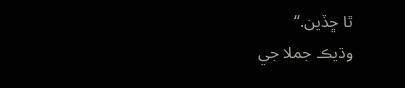ٿا ڇڏين.“
وڌيڪ جملا جي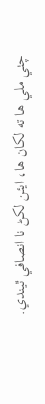چٺي ملي ها ته لکان ها، ايئن لکڻ نا انصافي ٿيندي.